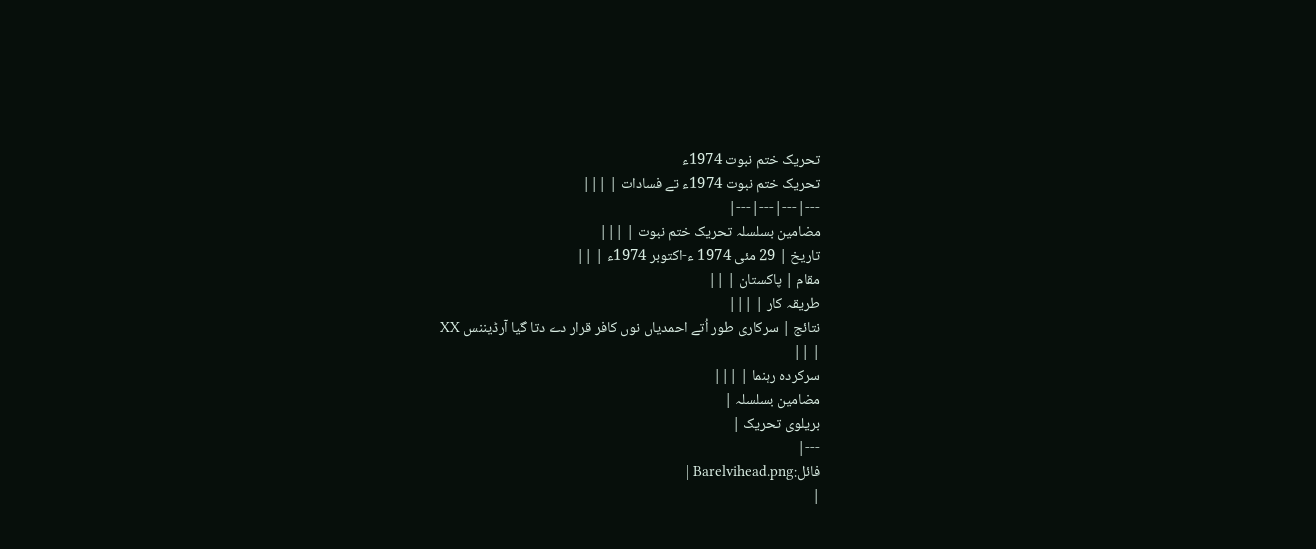تحریک ختم نبوت 1974ء
تحریک ختم نبوت 1974ء تے فسادات | |||
---|---|---|---|
مضامین بسلسلہ تحریک ختم نبوت | |||
تاریخ | 29 مئی 1974 ء-اکتوبر 1974ء | ||
مقام | پاکستان | ||
طریقہ کار | |||
نتائج | سرکاری طور اُتے احمدیاں نوں کافر قرار دے دتا گيا آرڈیننس XX
| ||
سرکردہ رہنما | |||
مضامین بسلسلہ |
بریلوی تحریک |
---|
فائل:Barelvihead.png |
|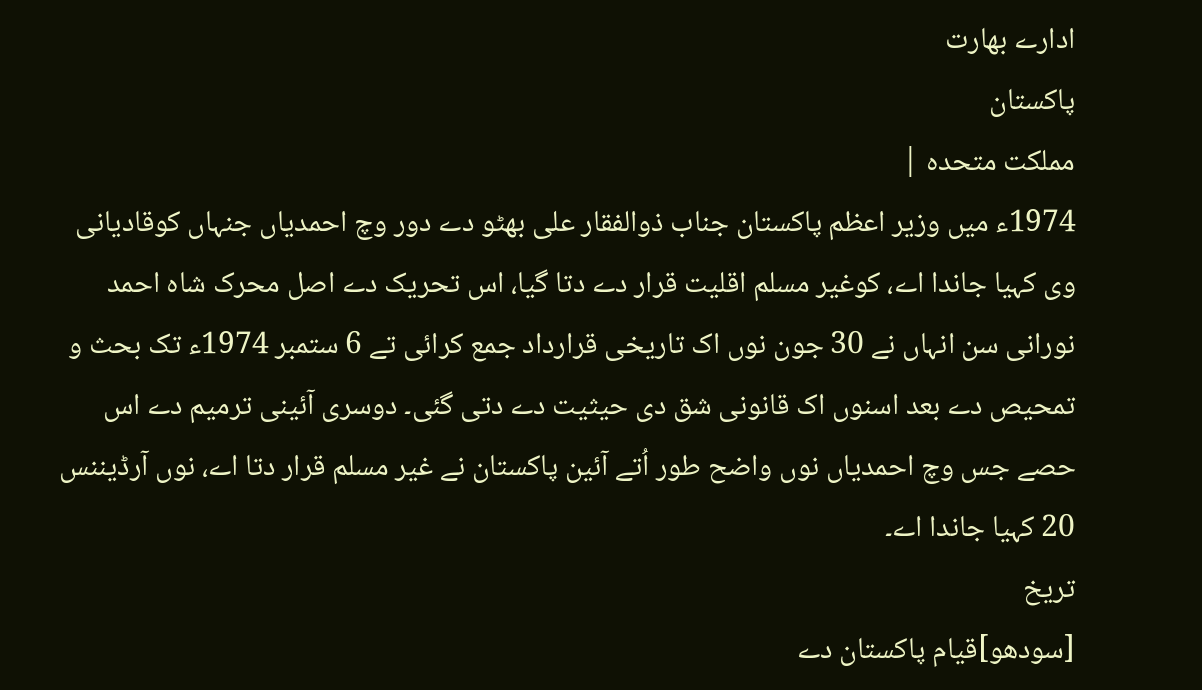ادارے بھارت
پاکستان
مملکت متحدہ |
1974ء ميں وزیر اعظم پاکستان جناب ذوالفقار علی بھٹو دے دور وچ احمدیاں جنہاں کوقادیانی وی کہیا جاندا اے، کوغیر مسلم اقلیت قرار دے دتا گیا، اس تحریک دے اصل محرک شاہ احمد نورانی سن انہاں نے 30 جون نوں اک تاریخی قرارداد جمع کرائی تے 6 ستمبر 1974ء تک بحث و تمحیص دے بعد اسنوں اک قانونی شق دی حیثیت دے دتی گئی۔ دوسری آئینی ترمیم دے اس حصے جس وچ احمدیاں نوں واضح طور اُتے آئین پاکستان نے غیر مسلم قرار دتا اے، نوں آرڈیننس 20 کہیا جاندا اے۔
تریخ
[سودھو]قیام پاکستان دے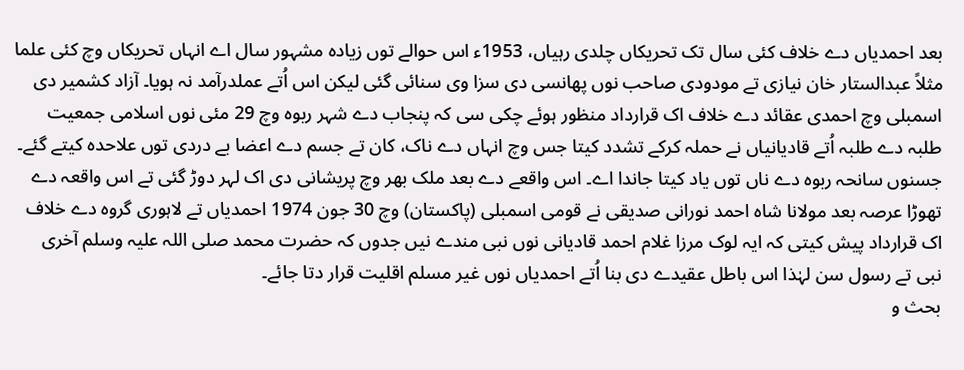بعد احمدیاں دے خلاف کئی سال تک تحریکاں چلدی رہیاں، 1953ء اس حوالے توں زیادہ مشہور سال اے انہاں تحریکاں وچ کئی علما مثلاً عبدالستار خان نیازی تے مودودی صاحب نوں پھانسی دی سزا وی سنائی گئی لیکن اس اُتے عملدرآمد نہ ہويا۔ آزاد کشمیر دی اسمبلی وچ احمدی عقائد دے خلاف اک قرارداد منظور ہوئے چکی سی کہ پنجاب دے شہر ربوہ وچ 29 مئی نوں اسلامی جمعیت طلبہ دے طلبہ اُتے قادیانیاں نے حملہ کرکے تشدد کيتا جس وچ انہاں دے ناک، کان تے جسم دے اعضا بے دردی توں علاحدہ کیتے گئے۔ جسنوں سانحہ ربوہ دے ناں توں یاد کيتا جاندا اے۔ اس واقعے دے بعد ملک بھر وچ پریشانی دی اک لہر دوڑ گئی تے اس واقعہ دے تھوڑا عرصہ بعد مولانا شاہ احمد نورانی صدیقی نے قومی اسمبلی (پاکستان) وچ 30 جون 1974 احمدیاں تے لاہوری گروہ دے خلاف اک قرارداد پیش کيتی کہ ایہ لوک مرزا غلام احمد قادیانی نوں نبی مندے نيں جدوں کہ حضرت محمد صلی اللہ علیہ وسلم آخری نبی تے رسول سن لہٰذا اس باطل عقیدے دی بنا اُتے احمدیاں نوں غیر مسلم اقلیت قرار دتا جائے۔
بحث و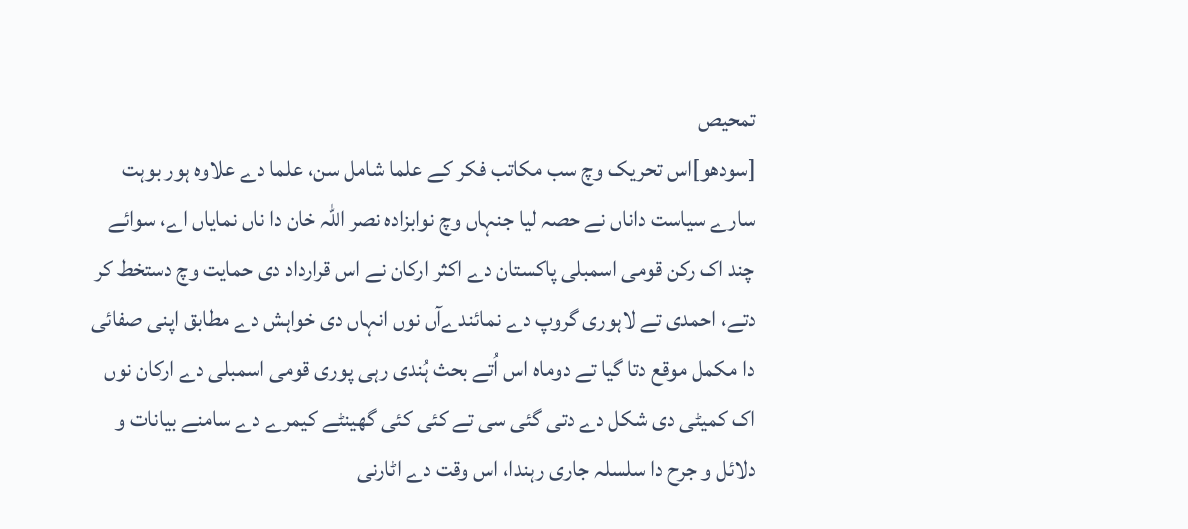تمحیص
[سودھو]اس تحریک وچ سب مکاتب فکر کے علما شامل سن، علما دے علاوہ ہور بوہت سارے سیاست داناں نے حصہ لیا جنہاں وچ نوابزادہ نصر اللہ خان دا ناں نمایاں اے، سوائے چند اک رکن قومی اسمبلی پاکستان دے اکثر ارکان نے اس قرارداد دی حمایت وچ دستخط کر دتے، احمدی تے لاہوری گروپ دے نمائندےآں نوں انہاں دی خواہش دے مطابق اپنی صفائی دا مکمل موقع دتا گیا تے دوماہ اس اُتے بحث ہُندی رہی پوری قومی اسمبلی دے ارکان نوں اک کمیٹی دی شکل دے دتی گئی سی تے کئی کئی گھینٹے کیمرے دے سامنے بیانات و دلائل و جرح دا سلسلہ جاری رہندا، اس وقت دے اٹارنی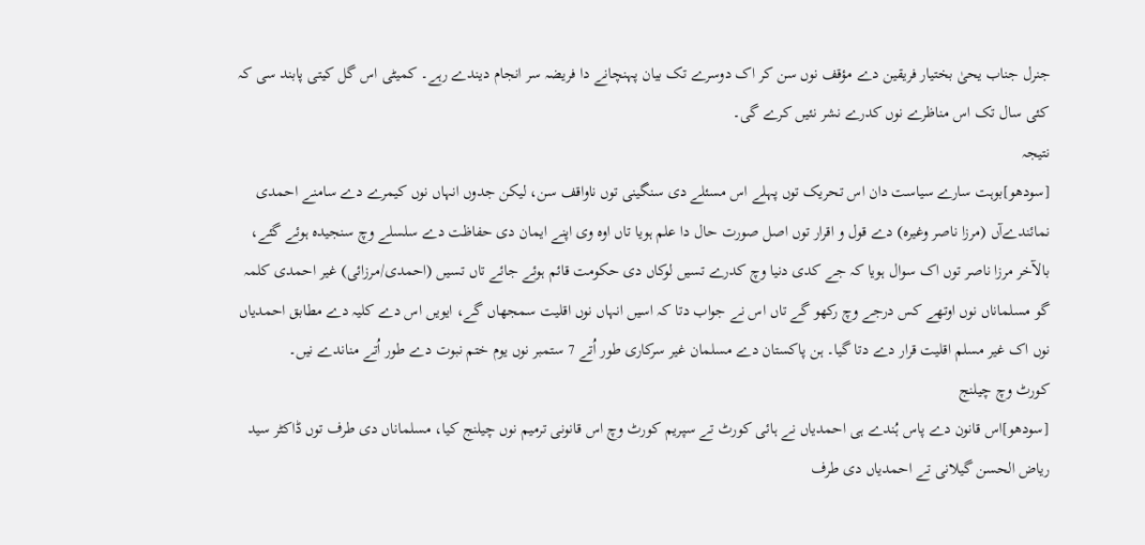جنرل جناب یحیٰ بختیار فریقین دے مؤقف نوں سن کر اک دوسرے تک بیان پہنچانے دا فریضہ سر انجام دیندے رہے۔ کمیٹی اس گل کيتی پابند سی کہ کئی سال تک اس مناظرے نوں کدرے نشر نئيں کرے گی۔
نتیجہ
[سودھو]بوہت سارے سیاست دان اس تحریک توں پہلے اس مسئلے دی سنگینی توں ناواقف سن، لیکن جدوں انہاں نوں کیمرے دے سامنے احمدی نمائندےآں (مرزا ناصر وغیرہ) دے قول و اقرار توں اصل صورت حال دا علم ہويا تاں اوہ وی اپنے ایمان دی حفاظت دے سلسلے وچ سنجیدہ ہوئے گئے، بالآخر مرزا ناصر توں اک سوال ہويا کہ جے کدی دنیا وچ کدرے تسيں لوکاں دی حکومت قائم ہوئے جائے تاں تسيں (احمدی/مرزائی) غیر احمدی کلمہ گو مسلماناں نوں اوتھے کس درجے وچ رکھو گے تاں اس نے جواب دتا کہ اسيں انہاں نوں اقلیت سمجھاں گے، ایويں اس دے کلیہ دے مطابق احمدیاں نوں اک غیر مسلم اقلیت قرار دے دتا گیا۔ ہن پاکستان دے مسلمان غیر سرکاری طور اُتے 7 ستمبر نوں یوم ختم نبوت دے طور اُتے مناندے نيں۔
کورٹ وچ چیلنج
[سودھو]اس قانون دے پاس ہُندے ہی احمدیاں نے ہائی کورٹ تے سپریم کورٹ وچ اس قانونی ترمیم نوں چیلنج کیا، مسلماناں دی طرف توں ڈاکٹر سید ریاض الحسن گیلانی تے احمدیاں دی طرف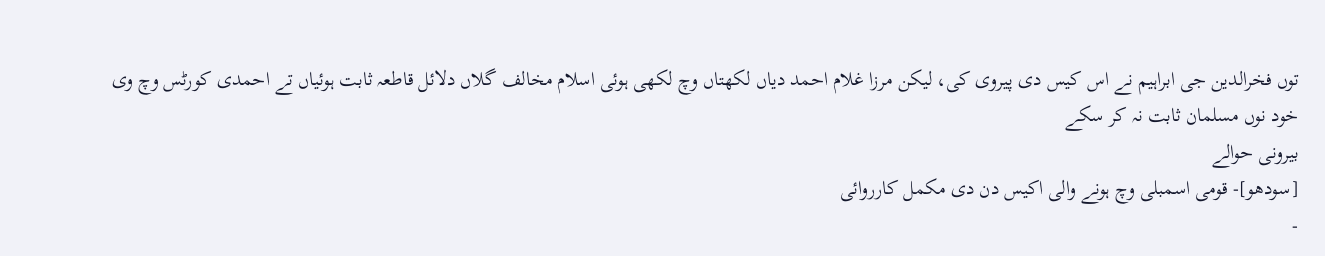توں فخرالدین جی ابراہیم نے اس کیس دی پیروی کی، لیکن مرزا غلام احمد دیاں لکھتاں وچ لکھی ہوئی اسلام مخالف گلاں دلائل قاطعہ ثابت ہوئیاں تے احمدی کورٹس وچ وی خود نوں مسلمان ثابت نہ کر سکے
بیرونی حوالے
[سودھو]- قومی اسمبلی وچ ہونے والی اکیس دن دی مکمل کارروائی
-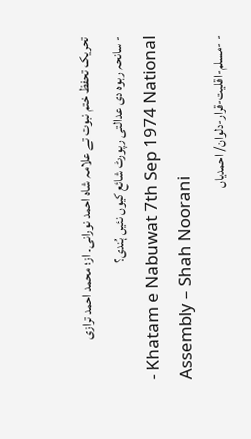تحریک تحفظ ختم نبوت تے علامہ شاہ احمد نورانی۔ از؛ محمد احمد ترازی
- سانحہ ربوہ دی عدالتی رپورٹ شائع کیوں نئيں ہُندی؟
- Khatam e Nabuwat 7th Sep 1974 National Assembly – Shah Noorani
- -مسلم-اقلیت-قرار-دلوان/ احمدیاں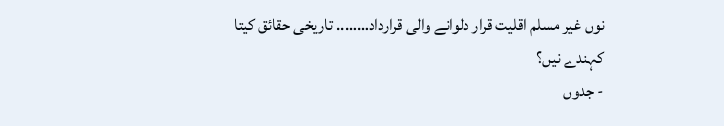نوں غیر مسلم اقلیت قرار دلوانے والی قرارداد…….. تاریخی حقائق کيتا کہندے نيں؟
- جدوں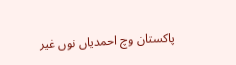پاکستان وچ احمدیاں نوں غیر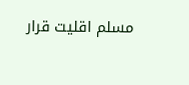مسلم اقلیت قرار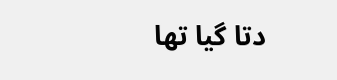دتا گیا تھا